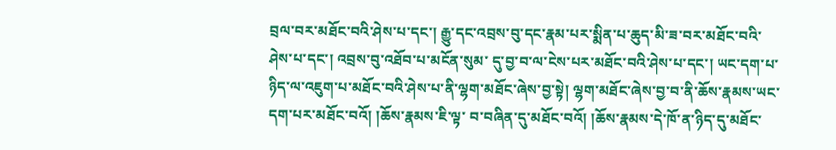བྲལ་བར་མཐོང་བའི་ཤེས་པ་དང་། རྒྱུ་དང་འབྲས་བུ་དང་རྣམ་པར་སྨིན་པ་ཆུད་མི་ཟ་བར་མཐོང་བའི་ཤེས་པ་དང་། འབྲས་བུ་འཐོབ་པ་མངོན་སུམ་ དུ་བྱ་བ་ལ་ངེས་པར་མཐོང་བའི་ཤེས་པ་དང་། ཡང་དག་པ་ཉིད་ལ་འཇུག་པ་མཐོང་བའི་ཤེས་པ་ནི་ལྷག་མཐོང་ཞེས་བྱ་སྟེ། ལྷག་མཐོང་ཞེས་བྱ་བ་ནི་ཆོས་རྣམས་ཡང་དག་པར་མཐོང་བའོ། །ཆོས་རྣམས་ཇི་ལྟ་ བ་བཞིན་དུ་མཐོང་བའོ། །ཆོས་རྣམས་དེ་ཁོ་ན་ཉིད་དུ་མཐོང་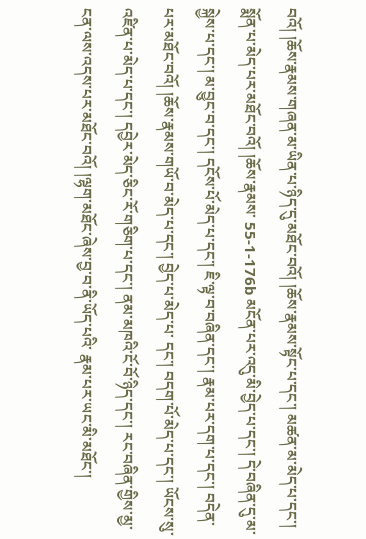བའོ། །ཆོས་རྣམས་གཞན་མ་ཡིན་པ་ཉིད་དུ་མཐོང་བའོ། །ཆོས་རྣམས་སྟོང་པ་དང་། མཚན་མ་མེད་པ་དང་། སྨོན་པ་མེད་པར་མཐོང་བའོ། །ཆོས་རྣམས་ 55-1-176b མངོན་པར་འདུ་མི་བྱེད་པ་དང་། དེ་བཞིན་དུ་མ་སྐྱེས་པ་དང་། མ་བྱུང་བ་དང་། དངོས་པོ་མེད་པ་དང་། ཇི་ལྟ་བ་བཞིན་དང་། རྣམ་པར་དག་པ་དང་། བདེན་པར་མཐོང་བའོ། །ཆོས་རྣམས་གཡོ་བ་མེད་པ་དང་། བྱེད་པ་མེད་པ་ དང་། བདག་པོ་མེད་པ་དང་། ཡོངས་སུ་འཛིན་པ་མེད་པ་དང་། དབྱེར་མེད་ཅིང་རོ་གཅིག་པ་དང་། ནམ་མཁའི་ངོ་བོ་ཉིད་དང་། རང་བཞིན་གྱིས་མྱ་ངན་ལས་འདས་པར་མཐོང་བའོ། །ལྷག་མཐོང་ཞེས་བྱ་བ་ནི་ཡོད་པའི་ རྣམ་པར་ཡང་མི་མཐོང་།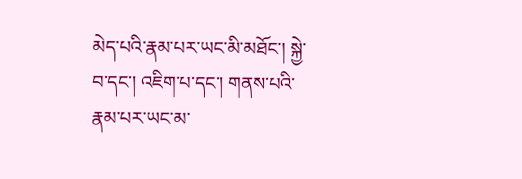མེད་པའི་རྣམ་པར་ཡང་མི་མཐོང་། སྐྱེ་བ་དང་། འཇིག་པ་དང་། གནས་པའི་རྣམ་པར་ཡང་མ་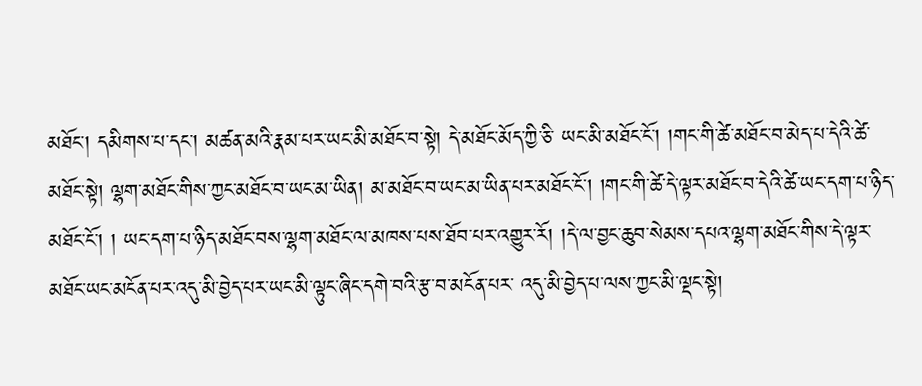མཐོང་། དམིགས་པ་དང་། མཚན་མའི་རྣམ་པར་ཡང་མི་མཐོང་བ་སྟེ། དེ་མཐོང་མོད་ཀྱི་ཅི་ ཡང་མི་མཐོང་ངོ་། །གང་གི་ཚེ་མཐོང་བ་མེད་པ་དེའི་ཚེ་མཐོང་སྟེ། ལྷག་མཐོང་གིས་ཀྱང་མཐོང་བ་ཡང་མ་ཡིན། མ་མཐོང་བ་ཡང་མ་ཡིན་པར་མཐོང་ངོ་། །གང་གི་ཚེ་དེ་ལྟར་མཐོང་བ་དེའི་ཚེ་ཡང་དག་པ་ཉིད་མཐོང་ངོ་། ། ཡང་དག་པ་ཉིད་མཐོང་བས་ལྷག་མཐོང་ལ་མཁས་པས་ཐོབ་པར་འགྱུར་རོ། །དེ་ལ་བྱང་ཆུབ་སེམས་དཔའ་ལྷག་མཐོང་གིས་དེ་ལྟར་མཐོང་ཡང་མངོན་པར་འདུ་མི་བྱེད་པར་ཡང་མི་ལྟུང་ཞིང་དགེ་བའི་རྩ་བ་མངོན་པར་ འདུ་མི་བྱེད་པ་ལས་ཀྱང་མི་ལྡང་སྟེ།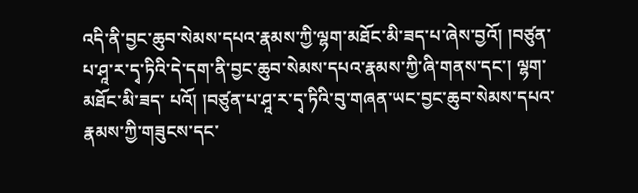འདི་ནི་བྱང་ཆུབ་སེམས་དཔའ་རྣམས་ཀྱི་ལྷག་མཐོང་མི་ཟད་པ་ཞེས་བྱའོ། །བཙུན་པ་ཤཱ་ར་དྭ་ཏིའི་དེ་དག་ནི་བྱང་ཆུབ་སེམས་དཔའ་རྣམས་ཀྱི་ཞི་གནས་དང་། ལྷག་མཐོང་མི་ཟད་ པའོ། །བཙུན་པ་ཤཱ་ར་དྭ་ཏིའི་བུ་གཞན་ཡང་བྱང་ཆུབ་སེམས་དཔའ་རྣམས་ཀྱི་གཟུངས་དང་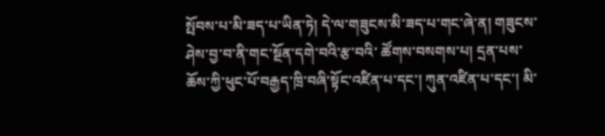སྤོབས་པ་མི་ཟད་པ་ཡིན་ཏེ། དེ་ལ་གཟུངས་མི་ཟད་པ་གང་ཞེ་ན། གཟུངས་ཤེས་བྱ་བ་ནི་གང་སྔོན་དགེ་བའི་རྩ་བའི་ ཚོགས་བསགས་པ། དྲན་པས་ཆོས་ཀྱི་ཕུང་པོ་བརྒྱད་ཁྲི་བཞི་སྟོང་འཛིན་པ་དང་། ཀུན་འཛིན་པ་དང་། མི་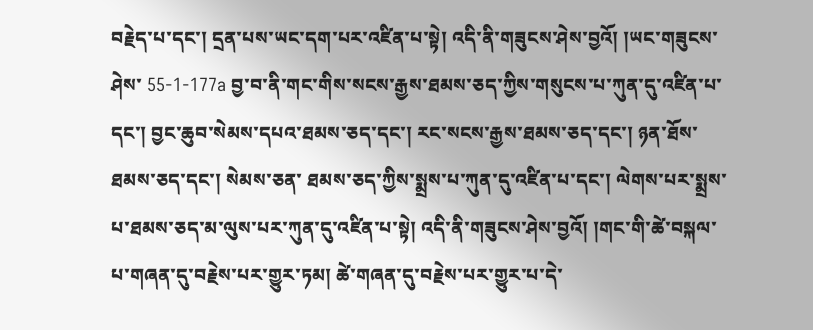བརྗེད་པ་དང་། དྲན་པས་ཡང་དག་པར་འཛིན་པ་སྟེ། འདི་ནི་གཟུངས་ཤེས་བྱའོ། །ཡང་གཟུངས་ཤེས་ 55-1-177a བྱ་བ་ནི་གང་གིས་སངས་རྒྱས་ཐམས་ཅད་ཀྱིས་གསུངས་པ་ཀུན་དུ་འཛིན་པ་དང་། བྱང་ཆུབ་སེམས་དཔའ་ཐམས་ཅད་དང་། རང་སངས་རྒྱས་ཐམས་ཅད་དང་། ཉན་ཐོས་ཐམས་ཅད་དང་། སེམས་ཅན་ ཐམས་ཅད་ཀྱིས་སྨྲས་པ་ཀུན་དུ་འཛིན་པ་དང་། ལེགས་པར་སྨྲས་པ་ཐམས་ཅད་མ་ལུས་པར་ཀུན་དུ་འཛིན་པ་སྟེ། འདི་ནི་གཟུངས་ཤེས་བྱའོ། །གང་གི་ཚེ་བསྐལ་པ་གཞན་དུ་བརྗེས་པར་གྱུར་ཏམ། ཚེ་གཞན་དུ་བརྗེས་པར་གྱུར་པ་དེ་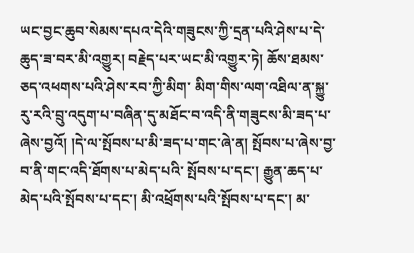ཡང་བྱང་ཆུབ་སེམས་དཔའ་དེའི་གཟུངས་ཀྱི་དྲན་པའི་ཤེས་པ་དེ་ཆུད་ཟ་བར་མི་འགྱུར། བརྗེད་པར་ཡང་མི་འགྱུར་ཏེ། ཆོས་ཐམས་ཅད་འཕགས་པའི་ཤེས་རབ་ཀྱི་མིག་ མིག་གིས་ལག་འཐིལ་ན་སྐྱུ་རུ་རའི་བྲུ་འདུག་པ་བཞིན་དུ་མཐོང་བ་འདི་ནི་གཟུངས་མི་ཟད་པ་ཞེས་བྱའོ། །དེ་ལ་སྤོབས་པ་མི་ཟད་པ་གང་ཞེ་ན། སྤོབས་པ་ཞེས་བྱ་བ་ནི་གང་འདི་ཐོགས་པ་མེད་པའི་ སྤོབས་པ་དང་། རྒྱུན་ཆད་པ་མེད་པའི་སྤོབས་པ་དང་། མི་འཕྲོགས་པའི་སྤོབས་པ་དང་། མ་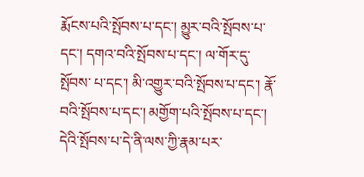རྨོངས་པའི་སྤོབས་པ་དང་། མྱུར་བའི་སྤོབས་པ་དང་། དགའ་བའི་སྤོབས་པ་དང་། ལ་གོར་དུ་སྤོབས་ པ་དང་། མི་འགྱུར་བའི་སྤོབས་པ་དང་། རྣོ་བའི་སྤོབས་པ་དང་། མགྱོག་པའི་སྤོབས་པ་དང་། དེའི་སྤོབས་པ་དེ་ནི་ལས་ཀྱི་རྣམ་པར་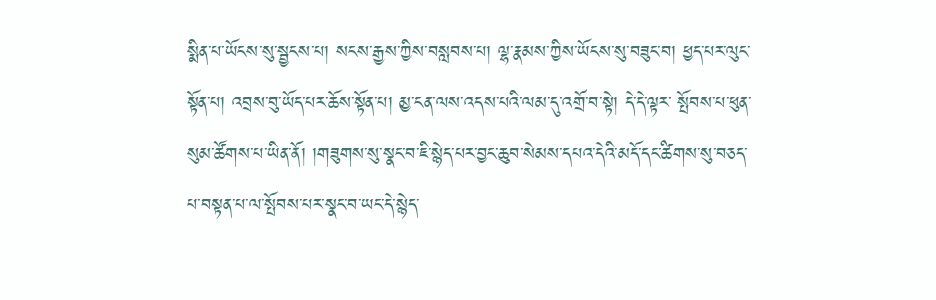སྨིན་པ་ཡོངས་སུ་སྦྱངས་པ། སངས་རྒྱས་ཀྱིས་བསླབས་པ། ལྷ་རྣམས་ཀྱིས་ཡོངས་སུ་བཟུང་བ། ཕྱད་པར་ལུང་སྟོན་པ། འབྲས་བུ་ཡོད་པར་ཆོས་སྟོན་པ། མྱ་ངན་ལས་འདས་པའི་ལམ་དུ་འགྲོ་བ་སྟེ། དེ་དེ་ལྟར་ སྤོབས་པ་ཕུན་སུམ་ཚོགས་པ་ཡིན་ནོ། །གཟུགས་སུ་སྣང་བ་ཇི་སྙེད་པར་བྱང་ཆུབ་སེམས་དཔའ་དེའི་མདོ་དང་ཚིགས་སུ་བཅད་པ་བསྟན་པ་ལ་སྤོབས་པར་སྣང་བ་ཡང་དེ་སྙེད་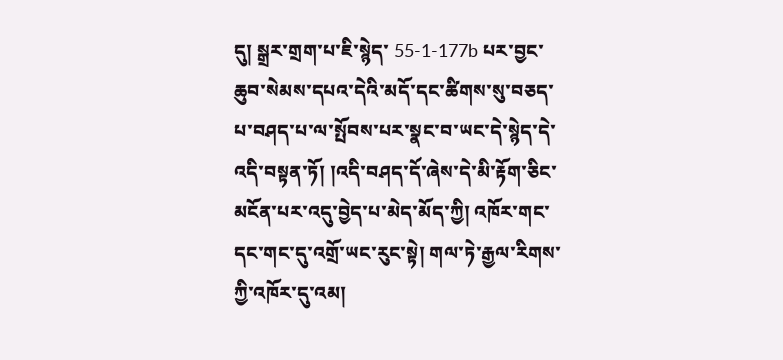དུ། སྒྲར་གྲག་པ་ཇི་སྙེད་ 55-1-177b པར་བྱང་ཆུབ་སེམས་དཔའ་དེའི་མདོ་དང་ཚིགས་སུ་བཅད་པ་བཤད་པ་ལ་སྤོབས་པར་སྣང་བ་ཡང་དེ་སྙེད་དེ་འདི་བསྟན་ཏོ། །འདི་བཤད་དོ་ཞེས་དེ་མི་རྟོག་ཅིང་མངོན་པར་འདུ་བྱེད་པ་མེད་མོད་ཀྱི། འཁོར་གང་དང་གང་དུ་འགྲོ་ཡང་རུང་སྟེ། གལ་ཏེ་རྒྱལ་རིགས་ཀྱི་འཁོར་དུ་འམ།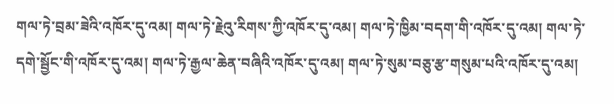གལ་ཏེ་བྲམ་ཟེའི་འཁོར་དུ་འམ། གལ་ཏེ་རྗེའུ་རིགས་ཀྱི་འཁོར་དུ་འམ། གལ་ཏེ་ཁྱིམ་བདག་གི་འཁོར་དུ་འམ། གལ་ཏེ་དགེ་སྦྱོང་གི་འཁོར་དུ་འམ། གལ་ཏེ་རྒྱལ་ཆེན་བཞིའི་འཁོར་དུ་འམ། གལ་ཏེ་སུམ་བཅུ་རྩ་གསུམ་པའི་འཁོར་དུ་འམ།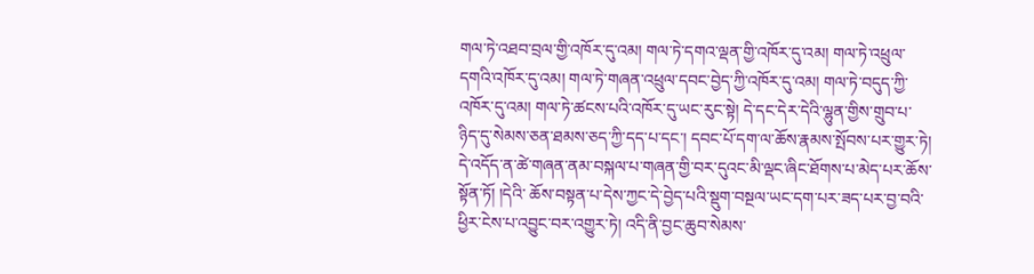གལ་ཏེ་འཐབ་བྲལ་གྱི་འཁོར་དུ་འམ། གལ་ཏེ་དགའ་ལྡན་གྱི་འཁོར་དུ་འམ། གལ་ཏེ་འཕྲུལ་དགའི་འཁོར་དུ་འམ། གལ་ཏེ་གཞན་འཕྲུལ་དབང་བྱེད་ཀྱི་འཁོར་དུ་འམ། གལ་ཏེ་བདུད་ཀྱི་འཁོར་དུ་འམ། གལ་ཏེ་ཚངས་པའི་འཁོར་དུ་ཡང་རུང་སྟེ། དེ་དང་དེར་དེའི་ལྷུན་གྱིས་གྲུབ་པ་ ཉིད་དུ་སེམས་ཅན་ཐམས་ཅད་ཀྱི་དད་པ་དང་། དབང་པོ་དག་ལ་ཆོས་རྣམས་སྤོབས་པར་གྱུར་ཏེ། དེ་འདོད་ན་ཚེ་གཞན་ནམ་བསྐལ་པ་གཞན་གྱི་བར་དུའང་མི་ལྡང་ཞིང་ཐོགས་པ་མེད་པར་ཆོས་སྟོན་ཏོ། །དེའི་ ཆོས་བསྟན་པ་དེས་ཀྱང་དེ་བྱེད་པའི་སྡུག་བསྔལ་ཡང་དག་པར་ཟད་པར་བྱ་བའི་ཕྱིར་ངེས་པ་འབྱུང་བར་འགྱུར་ཏེ། འདི་ནི་བྱང་ཆུབ་སེམས་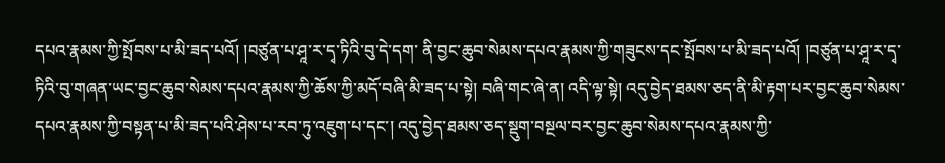དཔའ་རྣམས་ཀྱི་སྤོབས་པ་མི་ཟད་པའོ། །བཙུན་པ་ཤཱ་ར་དྭ་ཏིའི་བུ་དེ་དག་ ནི་བྱང་ཆུབ་སེམས་དཔའ་རྣམས་ཀྱི་གཟུངས་དང་སྤོབས་པ་མི་ཟད་པའོ། །བཙུན་པ་ཤཱ་ར་དྭ་ཏིའི་བུ་གཞན་ཡང་བྱང་ཆུབ་སེམས་དཔའ་རྣམས་ཀྱི་ཆོས་ཀྱི་མདོ་བཞི་མི་ཟད་པ་སྟེ། བཞི་གང་ཞེ་ན། འདི་ལྟ་སྟེ། འདུ་བྱེད་ཐམས་ཅད་ནི་མི་རྟག་པར་བྱང་ཆུབ་སེམས་དཔའ་རྣམས་ཀྱི་བསྟན་པ་མི་ཟད་པའི་ཤེས་པ་རབ་ཏུ་འཇུག་པ་དང་། འདུ་བྱེད་ཐམས་ཅད་སྡུག་བསྔལ་བར་བྱང་ཆུབ་སེམས་དཔའ་རྣམས་ཀྱི་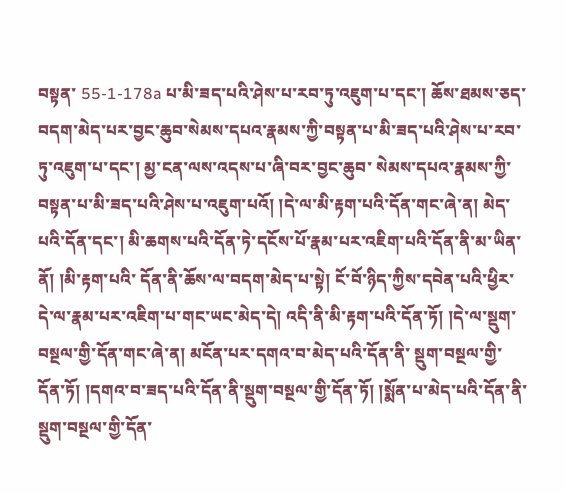བསྟན་ 55-1-178a པ་མི་ཟད་པའི་ཤེས་པ་རབ་ཏུ་འཇུག་པ་དང་། ཆོས་ཐམས་ཅད་བདག་མེད་པར་བྱང་ཆུབ་སེམས་དཔའ་རྣམས་ཀྱི་བསྟན་པ་མི་ཟད་པའི་ཤེས་པ་རབ་ཏུ་འཇུག་པ་དང་། མྱ་ངན་ལས་འདས་པ་ཞི་བར་བྱང་ཆུབ་ སེམས་དཔའ་རྣམས་ཀྱི་བསྟན་པ་མི་ཟད་པའི་ཤེས་པ་འཇུག་པའོ། །དེ་ལ་མི་རྟག་པའི་དོན་གང་ཞེ་ན། མེད་པའི་དོན་དང་། མི་ཆགས་པའི་དོན་ཏེ་དངོས་པོ་རྣམ་པར་འཇིག་པའི་དོན་ནི་མ་ཡིན་ནོ། །མི་རྟག་པའི་ དོན་ནི་ཆོས་ལ་བདག་མེད་པ་སྟེ། ངོ་བོ་ཉིད་ཀྱིས་དབེན་པའི་ཕྱིར་དེ་ལ་རྣམ་པར་འཇིག་པ་གང་ཡང་མེད་དེ། འདི་ནི་མི་རྟག་པའི་དོན་ཏོ། །དེ་ལ་སྡུག་བསྔལ་གྱི་དོན་གང་ཞེ་ན། མངོན་པར་དགའ་བ་མེད་པའི་དོན་ནི་ སྡུག་བསྔལ་གྱི་དོན་ཏོ། །དགའ་བ་ཟད་པའི་དོན་ནི་སྡུག་བསྔལ་གྱི་དོན་ཏོ། །སྨོན་པ་མེད་པའི་དོན་ནི་སྡུག་བསྔལ་གྱི་དོན་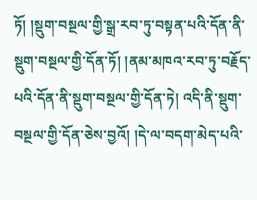ཏོ། །སྡུག་བསྔལ་གྱི་སྒྲ་རབ་ཏུ་བསྟན་པའི་དོན་ནི་སྡུག་བསྔལ་གྱི་དོན་ཏོ། །ནམ་མཁའ་རབ་ཏུ་བརྗོད་ པའི་དོན་ནི་སྡུག་བསྔལ་གྱི་དོན་ཏེ། འདི་ནི་སྡུག་བསྔལ་གྱི་དོན་ཅེས་བྱའོ། །དེ་ལ་བདག་མེད་པའི་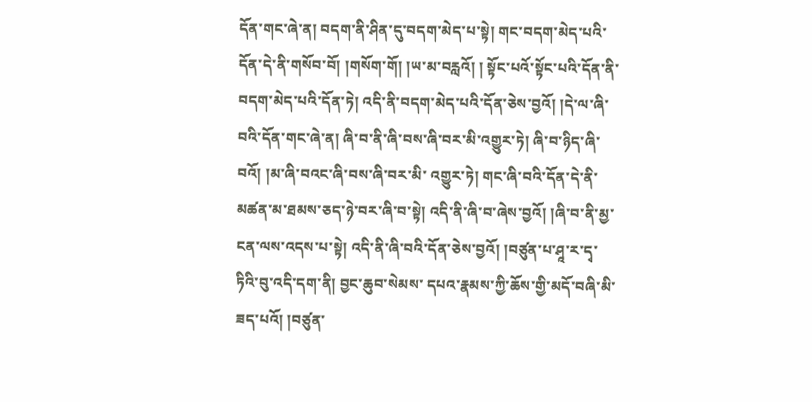དོན་གང་ཞེ་ན། བདག་ནི་ཤིན་དུ་བདག་མེད་པ་སྟེ། གང་བདག་མེད་པའི་དོན་དེ་ནི་གསོབ་བོ། །གསོག་གོ། །ཡ་མ་བརླའོ། ། སྟོང་པའོ་སྟོང་པའི་དོན་ནི་བདག་མེད་པའི་དོན་ཏེ། འདི་ནི་བདག་མེད་པའི་དོན་ཅེས་བྱའོ། །དེ་ལ་ཞི་བའི་དོན་གང་ཞེ་ན། ཞི་བ་ནི་ཞི་བས་ཞི་བར་མི་འགྱུར་ཏེ། ཞི་བ་ཉིད་ཞི་བའོ། །མ་ཞི་བའང་ཞི་བས་ཞི་བར་མི་ འགྱུར་ཏེ། གང་ཞི་བའི་དོན་དེ་ནི་མཚན་མ་ཐམས་ཅད་ཉེ་བར་ཞི་བ་སྟེ། འདི་ནི་ཞི་བ་ཞེས་བྱའོ། །ཞི་བ་ནི་མྱ་ངན་ལས་འདས་པ་སྟེ། འདི་ནི་ཞི་བའི་དོན་ཅེས་བྱའོ། །བཙུན་པ་ཤཱ་ར་དྭ་ཏིའི་བུ་འདི་དག་ནི། བྱང་ཆུབ་སེམས་ དཔའ་རྣམས་ཀྱི་ཆོས་གྱི་མདོ་བཞི་མི་ཟད་པའོ། །བཙུན་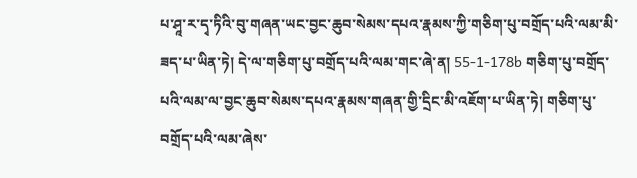པ་ཤཱ་ར་དྭ་ཏིའི་བུ་གཞན་ཡང་བྱང་ཆུབ་སེམས་དཔའ་རྣམས་ཀྱི་གཅིག་པུ་བགྲོད་པའི་ལམ་མི་ཟད་པ་ཡིན་ཏེ། དེ་ལ་གཅིག་པུ་བགྲོད་པའི་ལམ་གང་ཞེ་ན། 55-1-178b གཅིག་པུ་བགྲོད་པའི་ལམ་ལ་བྱང་ཆུབ་སེམས་དཔའ་རྣམས་གཞན་གྱི་དྲིང་མི་འཇོག་པ་ཡིན་ཏེ། གཅིག་པུ་བགྲོད་པའི་ལམ་ཞེས་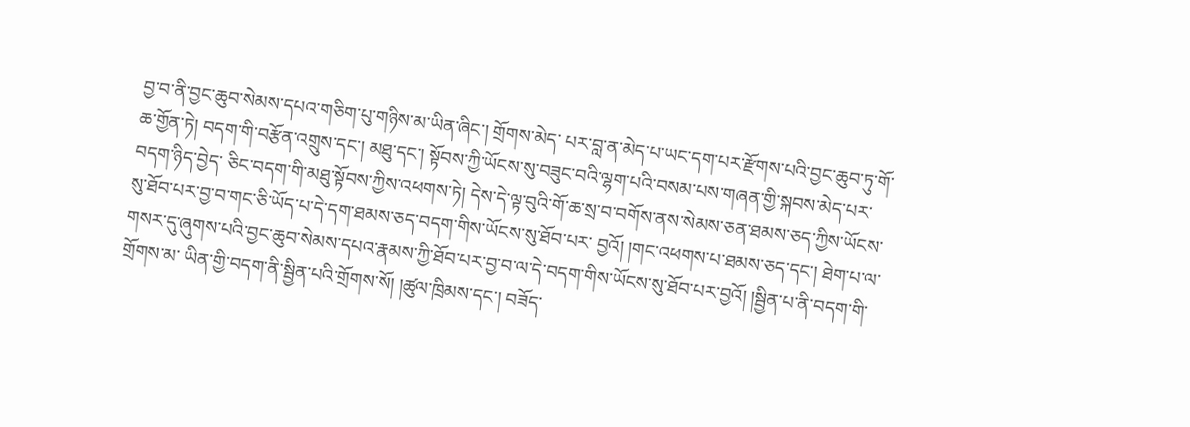བྱ་བ་ནི་བྱང་ཆུབ་སེམས་དཔའ་གཅིག་པུ་གཉིས་མ་ཡིན་ཞིང་། གྲོགས་མེད་ པར་བླ་ན་མེད་པ་ཡང་དག་པར་རྫོགས་པའི་བྱང་ཆུབ་ཏུ་གོ་ཆ་གྱོན་ཏེ། བདག་གི་བརྩོན་འགྲུས་དང་། མཐུ་དང་། སྟོབས་ཀྱི་ཡོངས་སུ་བཟུང་བའི་ལྷག་པའི་བསམ་པས་གཞན་གྱི་སྐབས་མེད་པར་བདག་ཉིད་བྱེད་ ཅིང་བདག་གི་མཐུ་སྟོབས་ཀྱིས་འཕགས་ཏེ། དེས་དེ་ལྟ་བུའི་གོ་ཆ་སྲ་བ་བགོས་ནས་སེམས་ཅན་ཐམས་ཅད་ཀྱིས་ཡོངས་སུ་ཐོབ་པར་བྱ་བ་གང་ཅི་ཡོད་པ་དེ་དག་ཐམས་ཅད་བདག་གིས་ཡོངས་སུ་ཐོབ་པར་ བྱའོ། །གང་འཕགས་པ་ཐམས་ཅད་དང་། ཐེག་པ་ལ་གསར་དུ་ཞུགས་པའི་བྱང་ཆུབ་སེམས་དཔའ་རྣམས་ཀྱི་ཐོབ་པར་བྱ་བ་ལ་དེ་བདག་གིས་ཡོངས་སུ་ཐོབ་པར་བྱའོ། །སྦྱིན་པ་ནི་བདག་གི་གྲོགས་མ་ ཡིན་གྱི་བདག་ནི་སྦྱིན་པའི་གྲོགས་སོ། །ཚུལ་ཁྲིམས་དང་། བཟོད་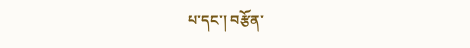པ་དང་། བརྩོན་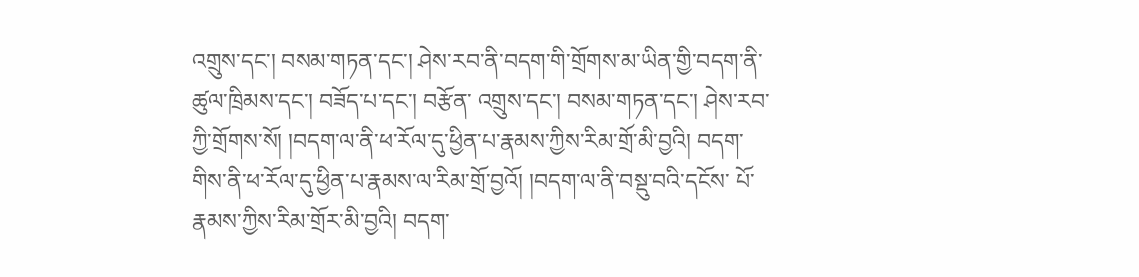འགྲུས་དང་། བསམ་གཏན་དང་། ཤེས་རབ་ནི་བདག་གི་གྲོགས་མ་ཡིན་གྱི་བདག་ནི་ཚུལ་ཁྲིམས་དང་། བཟོད་པ་དང་། བརྩོན་ འགྲུས་དང་། བསམ་གཏན་དང་། ཤེས་རབ་ཀྱི་གྲོགས་སོ། །བདག་ལ་ནི་ཕ་རོལ་དུ་ཕྱིན་པ་རྣམས་ཀྱིས་རིམ་གྲོ་མི་བྱའི། བདག་གིས་ནི་ཕ་རོལ་དུ་ཕྱིན་པ་རྣམས་ལ་རིམ་གྲོ་བྱའོ། །བདག་ལ་ནི་བསྡུ་བའི་དངོས་ པོ་རྣམས་ཀྱིས་རིམ་གྲོར་མི་བྱའི། བདག་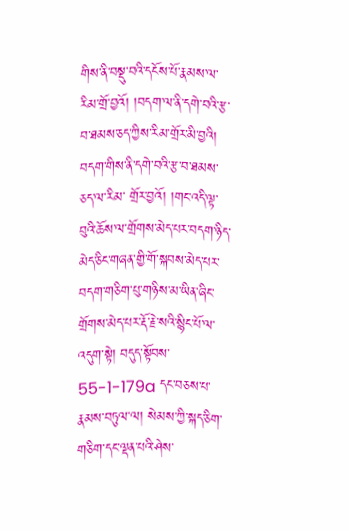གིས་ནི་བསྡུ་བའི་དངོས་པོ་རྣམས་ལ་རིམ་གྲོ་བྱའོ། །བདག་ལ་ནི་དགེ་བའི་རྩ་བ་ཐམས་ཅད་ཀྱིས་རིམ་གྲོར་མི་བྱའི། བདག་གིས་ནི་དགེ་བའི་རྩ་བ་ཐམས་ཅད་ལ་རིམ་ གྲོར་བྱའོ། །གང་འདི་ལྟ་བུའི་ཆོས་ལ་གྲོགས་མེད་པར་བདག་ཉིད་མེད་ཅིང་གཞན་གྱི་གོ་སྐབས་མེད་པར་བདག་གཅིག་པུ་གཉིས་མ་ཡིན་ཞིང་གྲོགས་མེད་པར་རྡོ་རྗེ་སའི་སྙིང་པོ་ལ་འདུག་སྟེ། བདུད་སྟོབས་ 55-1-179a དང་བཅས་པ་རྣམས་བཏུལ་ལ། སེམས་ཀྱི་སྐད་ཅིག་གཅིག་དང་ལྡན་པའི་ཤེས་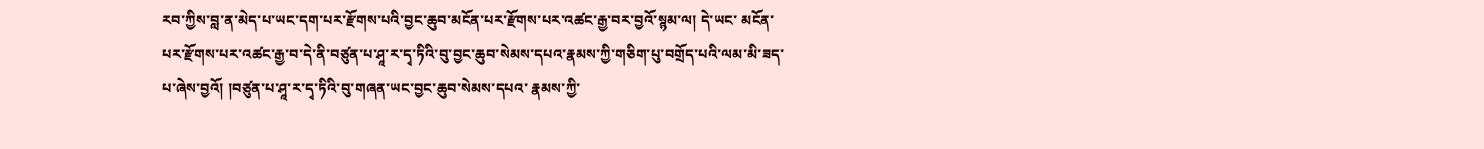རབ་ཀྱིས་བླ་ན་མེད་པ་ཡང་དག་པར་རྫོགས་པའི་བྱང་ཆུབ་མངོན་པར་རྫོགས་པར་འཚང་རྒྱ་བར་བྱའོ་སྙམ་ལ། དེ་ཡང་ མངོན་པར་རྫོགས་པར་འཚང་རྒྱ་བ་དེ་ནི་བཙུན་པ་ཤཱ་ར་དྭ་ཏིའི་བུ་བྱང་ཆུབ་སེམས་དཔའ་རྣམས་ཀྱི་གཅིག་པུ་བགྲོད་པའི་ལམ་མི་ཟད་པ་ཞེས་བྱའོ། །བཙུན་པ་ཤཱ་ར་དྭ་ཏིའི་བུ་གཞན་ཡང་བྱང་ཆུབ་སེམས་དཔའ་ རྣམས་ཀྱི་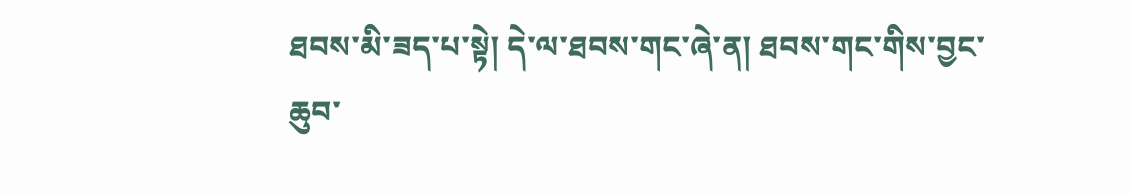ཐབས་མི་ཟད་པ་སྟེ། དེ་ལ་ཐབས་གང་ཞེ་ན། ཐབས་གང་གིས་བྱང་ཆུབ་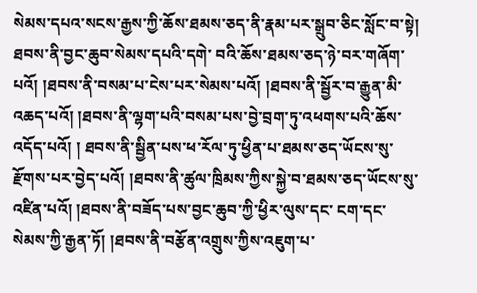སེམས་དཔའ་སངས་རྒྱས་ཀྱི་ཆོས་ཐམས་ཅད་ནི་རྣམ་པར་སྒྲུབ་ཅིང་སློང་བ་སྟེ། ཐབས་ནི་བྱང་ཆུབ་སེམས་དཔའི་དགེ་ བའི་ཆོས་ཐམས་ཅད་ཉེ་བར་གཞོག་པའོ། །ཐབས་ནི་བསམ་པ་ངེས་པར་སེམས་པའོ། །ཐབས་ནི་སྦྱོར་བ་རྒྱུན་མི་འཆད་པའོ། །ཐབས་ནི་ལྷག་པའི་བསམ་པས་བྱེ་བྲག་ཏུ་འཕགས་པའི་ཆོས་འདོད་པའོ། ། ཐབས་ནི་སྦྱིན་པས་ཕ་རོལ་ཏུ་ཕྱིན་པ་ཐམས་ཅད་ཡོངས་སུ་རྫོགས་པར་བྱེད་པའོ། །ཐབས་ནི་ཚུལ་ཁྲིམས་ཀྱིས་སྐྱེ་བ་ཐམས་ཅད་ཡོངས་སུ་འཛིན་པའོ། །ཐབས་ནི་བཟོད་པས་བྱང་ཆུབ་ཀྱི་ཕྱིར་ལུས་དང་ ངག་དང་སེམས་ཀྱི་རྒྱན་ཏོ། །ཐབས་ནི་བརྩོན་འགྲུས་ཀྱིས་འཇུག་པ་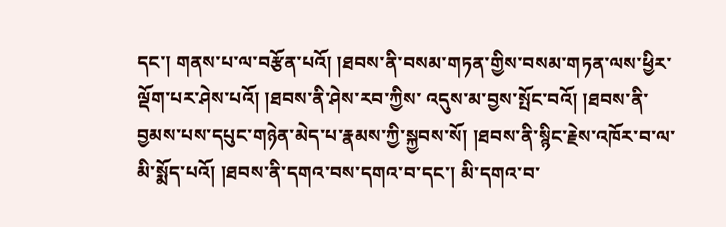དང་། གནས་པ་ལ་བརྩོན་པའོ། །ཐབས་ནི་བསམ་གཏན་གྱིས་བསམ་གཏན་ལས་ཕྱིར་ལྡོག་པར་ཤེས་པའོ། །ཐབས་ནི་ཤེས་རབ་ཀྱིས་ འདུས་མ་བྱས་སྤོང་བའོ། །ཐབས་ནི་བྱམས་པས་དཔུང་གཉེན་མེད་པ་རྣམས་ཀྱི་སྐྱབས་སོ། །ཐབས་ནི་སྙིང་རྗེས་འཁོར་བ་ལ་མི་སྨོད་པའོ། །ཐབས་ནི་དགའ་བས་དགའ་བ་དང་། མི་དགའ་བ་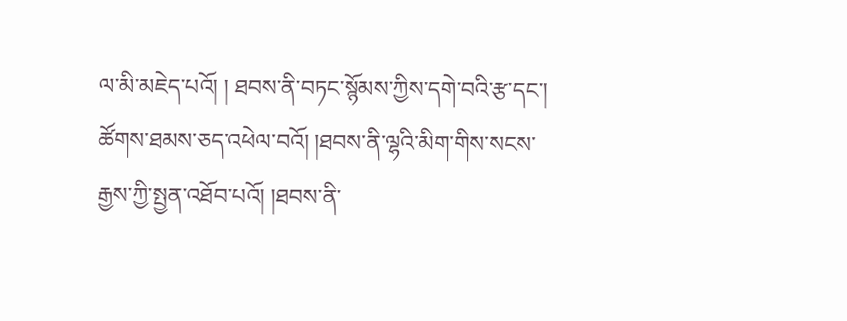ལ་མི་མཇེད་པའོ། ། ཐབས་ནི་བཏང་སྙོམས་ཀྱིས་དགེ་བའི་རྩ་དང་། ཚོགས་ཐམས་ཅད་འཕེལ་བའོ། །ཐབས་ནི་ལྷའི་མིག་གིས་སངས་རྒྱས་ཀྱི་སྤྱན་འཐོབ་པའོ། །ཐབས་ནི་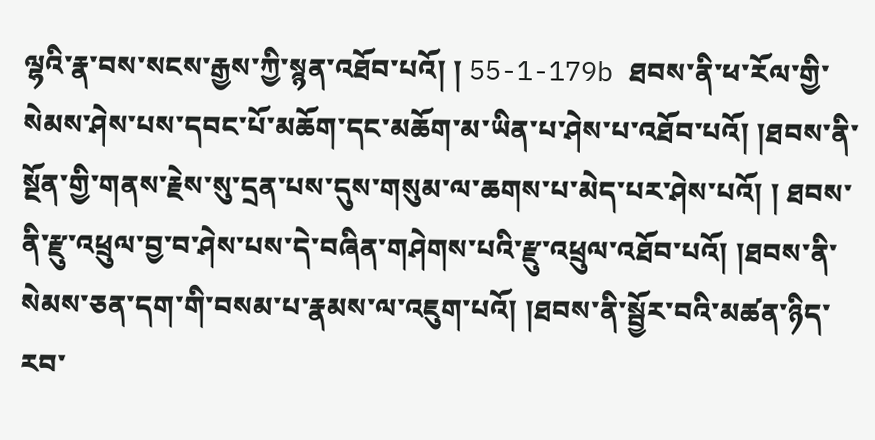ལྷའི་རྣ་བས་སངས་རྒྱས་ཀྱི་སྙན་འཐོབ་པའོ། ། 55-1-179b ཐབས་ནི་ཕ་རོལ་གྱི་སེམས་ཤེས་པས་དབང་པོ་མཆོག་དང་མཆོག་མ་ཡིན་པ་ཤེས་པ་འཐོབ་པའོ། །ཐབས་ནི་སྔོན་གྱི་གནས་རྗེས་སུ་དྲན་པས་དུས་གསུམ་ལ་ཆགས་པ་མེད་པར་ཤེས་པའོ། ། ཐབས་ནི་རྫུ་འཕྲུལ་བྱ་བ་ཤེས་པས་དེ་བཞིན་གཤེགས་པའི་རྫུ་འཕྲུལ་འཐོབ་པའོ། །ཐབས་ནི་སེམས་ཅན་དག་གི་བསམ་པ་རྣམས་ལ་འཇུག་པའོ། །ཐབས་ནི་སྦྱོར་བའི་མཚན་ཉིད་རབ་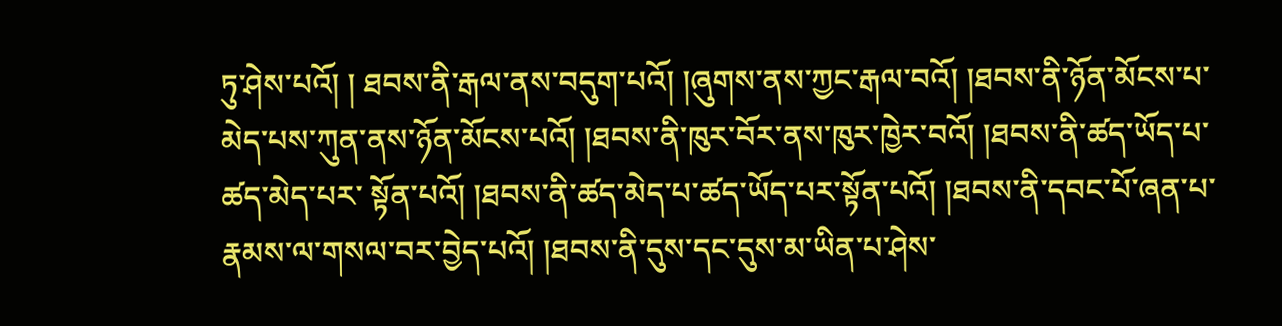ཏུ་ཤེས་པའོ། ། ཐབས་ནི་རྒལ་ནས་བདུག་པའོ། །ཞུགས་ནས་ཀྱང་རྒལ་བའོ། །ཐབས་ནི་ཉོན་མོངས་པ་མེད་པས་ཀུན་ནས་ཉོན་མོངས་པའོ། །ཐབས་ནི་ཁུར་བོར་ནས་ཁུར་ཁྱེར་བའོ། །ཐབས་ནི་ཚད་ཡོད་པ་ཚད་མེད་པར་ སྟོན་པའོ། །ཐབས་ནི་ཚད་མེད་པ་ཚད་ཡོད་པར་སྟོན་པའོ། །ཐབས་ནི་དབང་པོ་ཞན་པ་རྣམས་ལ་གསལ་བར་བྱེད་པའོ། །ཐབས་ནི་དུས་དང་དུས་མ་ཡིན་པ་ཤེས་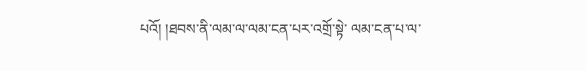པའོ། །ཐབས་ནི་ལམ་ལ་ལམ་ངན་པར་འགྲོ་སྟེ་ ལམ་ངན་པ་ལ་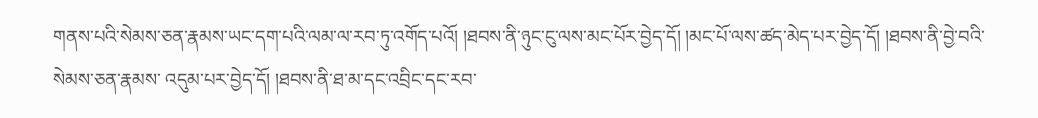གནས་པའི་སེམས་ཅན་རྣམས་ཡང་དག་པའི་ལམ་ལ་རབ་ཏུ་འགོད་པའོ། །ཐབས་ནི་ཉུང་ངུ་ལས་མང་པོར་བྱེད་དོ། །མང་པོ་ལས་ཚད་མེད་པར་བྱེད་དོ། །ཐབས་ནི་བྱེ་བའི་སེམས་ཅན་རྣམས་ འདུམ་པར་བྱེད་དོ། །ཐབས་ནི་ཐ་མ་དང་འབྲིང་དང་རབ་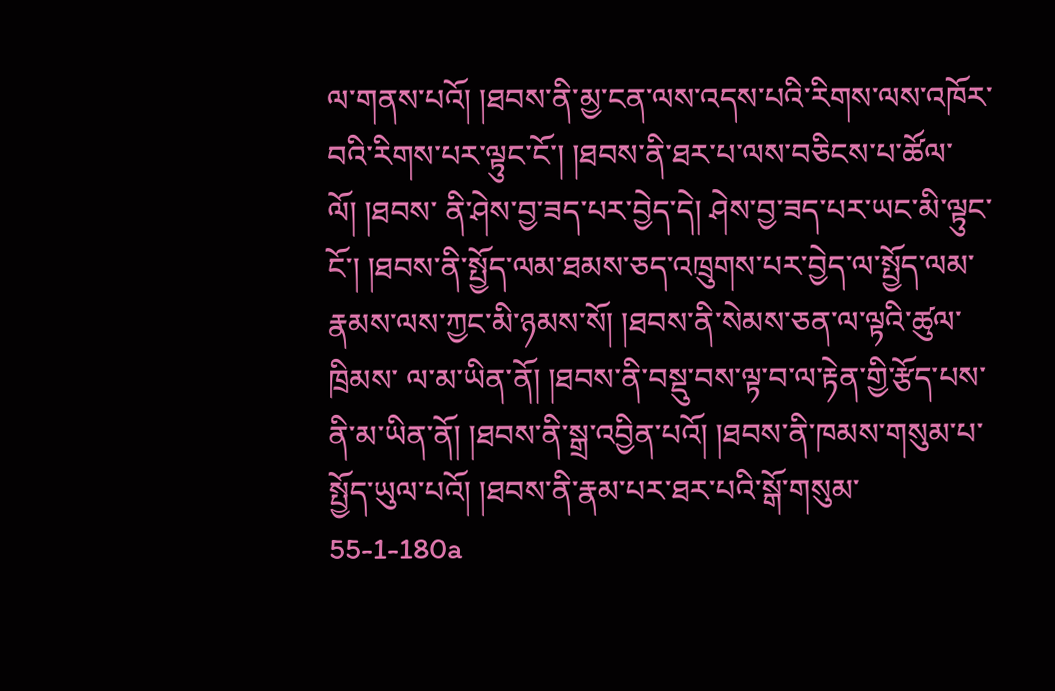ལ་གནས་པའོ། །ཐབས་ནི་མྱ་ངན་ལས་འདས་པའི་རིགས་ལས་འཁོར་བའི་རིགས་པར་ལྟུང་ངོ་། །ཐབས་ནི་ཐར་པ་ལས་བཅིངས་པ་ཚོལ་ལོ། །ཐབས་ ནི་ཤེས་བྱ་ཟད་པར་བྱེད་དེ། ཤེས་བྱ་ཟད་པར་ཡང་མི་ལྟུང་ངོ་། །ཐབས་ནི་སྤྱོད་ལམ་ཐམས་ཅད་འཁྲུགས་པར་བྱེད་ལ་སྤྱོད་ལམ་རྣམས་ལས་ཀྱང་མི་ཉམས་སོ། །ཐབས་ནི་སེམས་ཅན་ལ་ལྟའི་ཚུལ་ཁྲིམས་ ལ་མ་ཡིན་ནོ། །ཐབས་ནི་བསྡུ་བས་ལྟ་བ་ལ་རྟེན་གྱི་རྩོད་པས་ནི་མ་ཡིན་ནོ། །ཐབས་ནི་སྒྲ་འབྱིན་པའོ། །ཐབས་ནི་ཁམས་གསུམ་པ་སྤྱོད་ཡུལ་པའོ། །ཐབས་ནི་རྣམ་པར་ཐར་པའི་སྒོ་གསུམ་ 55-1-180a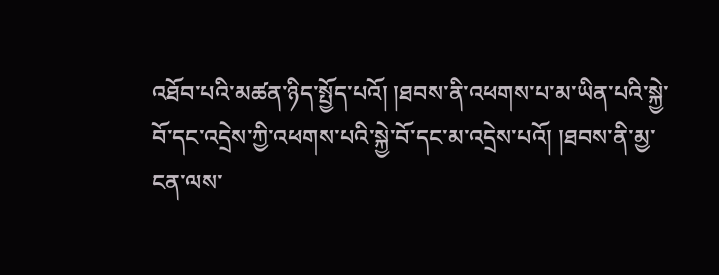འཐོབ་པའི་མཚན་ཉིད་སྤྱོད་པའོ། །ཐབས་ནི་འཕགས་པ་མ་ཡིན་པའི་སྐྱེ་བོ་དང་འདྲེས་ཀྱི་འཕགས་པའི་སྐྱེ་བོ་དང་མ་འདྲེས་པའོ། །ཐབས་ནི་མྱ་ངན་ལས་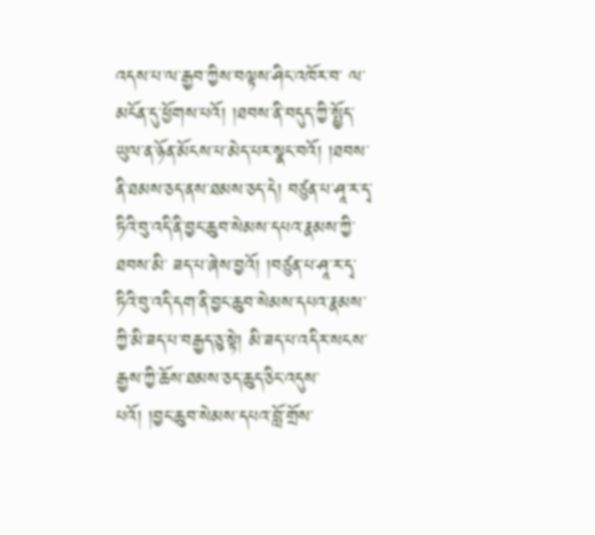འདས་པ་ལ་རྒྱབ་ཀྱིས་བལྟས་ཤིང་འཁོར་བ་ ལ་མངོན་དུ་ཕྱོགས་པའོ། །ཐབས་ནི་བདུད་ཀྱི་སྤྱོད་ཡུལ་ན་ཉོན་མོངས་པ་མེད་པར་སྣང་བའོ། །ཐབས་ནི་ཐམས་ཅད་ནས་ཐམས་ཅད་དེ། བཙུན་པ་ཤཱ་ར་དྭ་ཏིའི་བུ་འདི་ནི་བྱང་ཆུབ་སེམས་དཔའ་རྣམས་ཀྱི་ཐབས་མི་ ཟད་པ་ཞེས་བྱའོ། །བཙུན་པ་ཤཱ་ར་དྭ་ཏིའི་བུ་འདི་དག་ནི་བྱང་ཆུབ་སེམས་དཔའ་རྣམས་ཀྱི་མི་ཟད་པ་བརྒྱད་ཅུ་སྟེ། མི་ཟད་པ་འདིར་སངས་རྒྱས་ཀྱི་ཆོས་ཐམས་ཅད་ཆུད་ཅིང་འདུས་པའོ། །བྱང་ཆུབ་སེམས་དཔའ་བློ་གྲོས་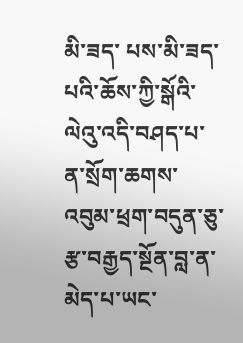མི་ཟད་ པས་མི་ཟད་པའི་ཆོས་ཀྱི་སྒོའི་ལེའུ་འདི་བཤད་པ་ན་སྲོག་ཆགས་འབུམ་ཕྲག་བདུན་ཅུ་རྩ་བརྒྱད་སྔོན་བླ་ན་མེད་པ་ཡང་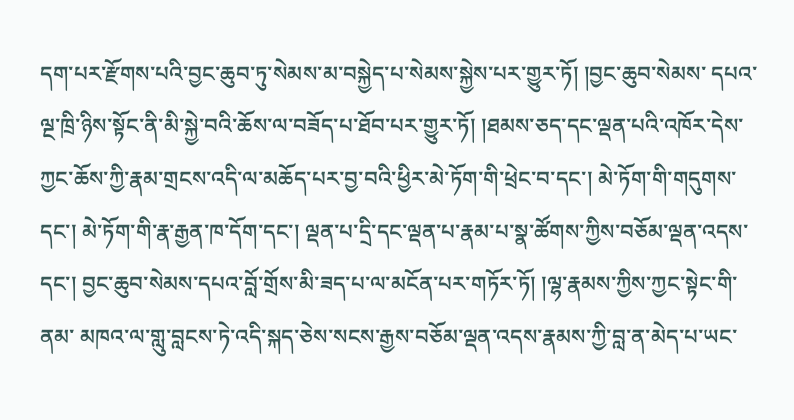དག་པར་རྫོགས་པའི་བྱང་ཆུབ་ཏུ་སེམས་མ་བསྐྱེད་པ་སེམས་སྐྱེས་པར་གྱུར་ཏོ། །བྱང་ཆུབ་སེམས་ དཔའ་ལྔ་ཁྲི་ཉིས་སྟོང་ནི་མི་སྐྱེ་བའི་ཆོས་ལ་བཟོད་པ་ཐོབ་པར་གྱུར་ཏོ། །ཐམས་ཅད་དང་ལྡན་པའི་འཁོར་དེས་ཀྱང་ཆོས་ཀྱི་རྣམ་གྲངས་འདི་ལ་མཆོད་པར་བྱ་བའི་ཕྱིར་མེ་ཏོག་གི་ཕྲེང་བ་དང་། མེ་ཏོག་གི་གདུགས་ དང་། མེ་ཏོག་གི་རྣ་རྒྱན་ཁ་དོག་དང་། ལྡན་པ་དྲི་དང་ལྡན་པ་རྣམ་པ་སྣ་ཚོགས་ཀྱིས་བཅོམ་ལྡན་འདས་དང་། བྱང་ཆུབ་སེམས་དཔའ་བློ་གྲོས་མི་ཟད་པ་ལ་མངོན་པར་གཏོར་ཏོ། །ལྷ་རྣམས་ཀྱིས་ཀྱང་སྟེང་གི་ནམ་ མཁའ་ལ་གླུ་བླངས་ཏེ་འདི་སྐད་ཅེས་སངས་རྒྱས་བཅོམ་ལྡན་འདས་རྣམས་ཀྱི་བླ་ན་མེད་པ་ཡང་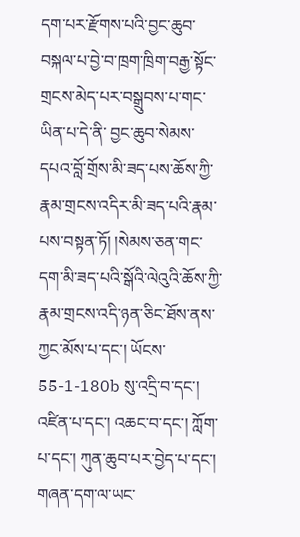དག་པར་རྫོགས་པའི་བྱང་ཆུབ་བསྐལ་པ་བྱེ་བ་ཁྲག་ཁྲིག་བརྒྱ་སྟོང་གྲངས་མེད་པར་བསྒྲུབས་པ་གང་ཡིན་པ་དེ་ནི་ བྱང་ཆུབ་སེམས་དཔའ་བློ་གྲོས་མི་ཟད་པས་ཆོས་ཀྱི་རྣམ་གྲངས་འདིར་མི་ཟད་པའི་རྣམ་པས་བསྟན་ཏོ། །སེམས་ཅན་གང་དག་མི་ཟད་པའི་སྒོའི་ལེའུའི་ཆོས་ཀྱི་རྣམ་གྲངས་འདི་ཉན་ཅིང་ཐོས་ནས་ཀྱང་མོས་པ་དང་། ཡོངས་ 55-1-180b སུ་འདྲི་བ་དང་། འཛིན་པ་དང་། འཆང་བ་དང་། ཀློག་པ་དང་། ཀུན་ཆུབ་པར་བྱེད་པ་དང་། གཞན་དག་ལ་ཡང་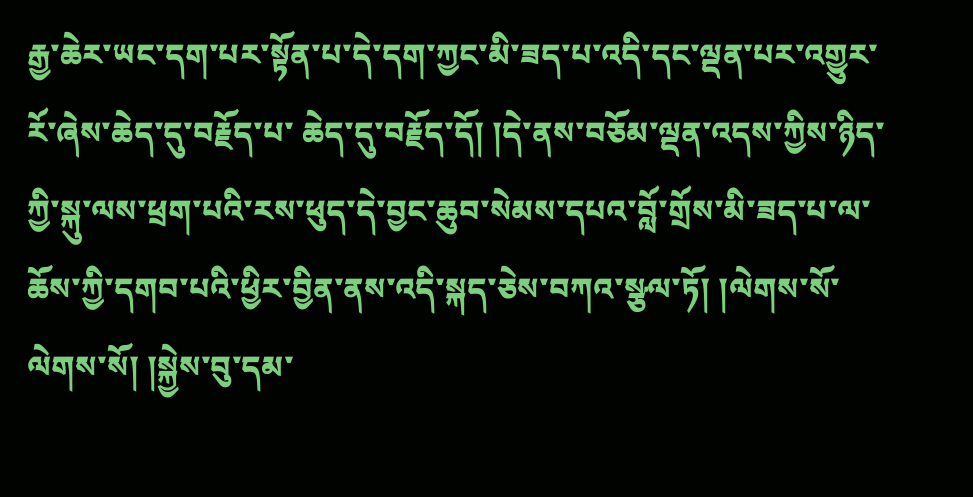རྒྱ་ཆེར་ཡང་དག་པར་སྟོན་པ་དེ་དག་ཀྱང་མི་ཟད་པ་འདི་དང་ལྡན་པར་འགྱུར་རོ་ཞེས་ཆེད་དུ་བརྗོད་པ་ ཆེད་དུ་བརྗོད་དོ། །དེ་ནས་བཅོམ་ལྡན་འདས་ཀྱིས་ཉིད་ཀྱི་སྐུ་ལས་ཕྲག་པའི་རས་ཕུད་དེ་བྱང་ཆུབ་སེམས་དཔའ་བློ་གྲོས་མི་ཟད་པ་ལ་ཆོས་ཀྱི་དགབ་པའི་ཕྱིར་བྱིན་ནས་འདི་སྐད་ཅེས་བཀའ་སྩལ་ཏོ། །ལེགས་སོ་ ལེགས་སོ། །སྐྱེས་བུ་དམ་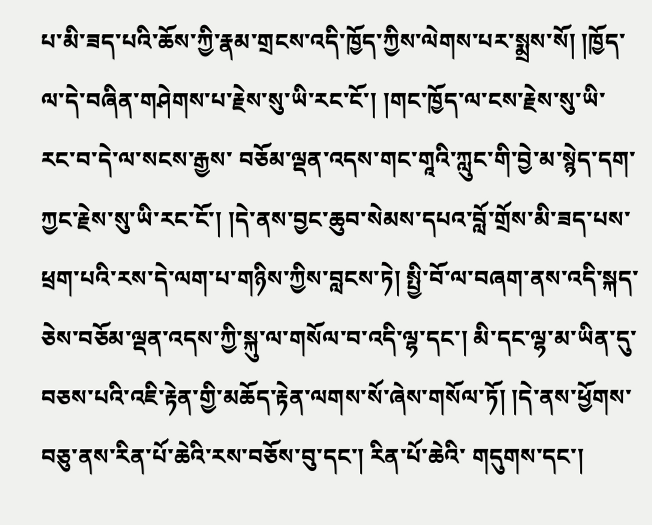པ་མི་ཟད་པའི་ཆོས་ཀྱི་རྣམ་གྲངས་འདི་ཁྱོད་ཀྱིས་ལེགས་པར་སྨྲས་སོ། །ཁྱོད་ལ་དེ་བཞིན་གཤེགས་པ་རྗེས་སུ་ཡི་རང་ངོ་། །གང་ཁྱོད་ལ་ངས་རྗེས་སུ་ཡི་རང་བ་དེ་ལ་སངས་རྒྱས་ བཅོམ་ལྡན་འདས་གང་གཱའི་ཀླུང་གི་བྱེ་མ་སྙེད་དག་ཀྱང་རྗེས་སུ་ཡི་རང་ངོ་། །དེ་ནས་བྱང་ཆུབ་སེམས་དཔའ་བློ་གྲོས་མི་ཟད་པས་ཕྲག་པའི་རས་དེ་ལག་པ་གཉིས་ཀྱིས་བླངས་ཏེ། སྤྱི་བོ་ལ་བཞག་ནས་འདི་སྐད་ ཅེས་བཅོམ་ལྡན་འདས་ཀྱི་སྐུ་ལ་གསོལ་བ་འདི་ལྷ་དང་། མི་དང་ལྷ་མ་ཡིན་དུ་བཅས་པའི་འཇི་རྟེན་གྱི་མཆོད་རྟེན་ལགས་སོ་ཞེས་གསོལ་ཏོ། །དེ་ནས་ཕྱོགས་བཅུ་ནས་རིན་པོ་ཆེའི་རས་བཅོས་བུ་དང་། རིན་པོ་ཆེའི་ གདུགས་དང་།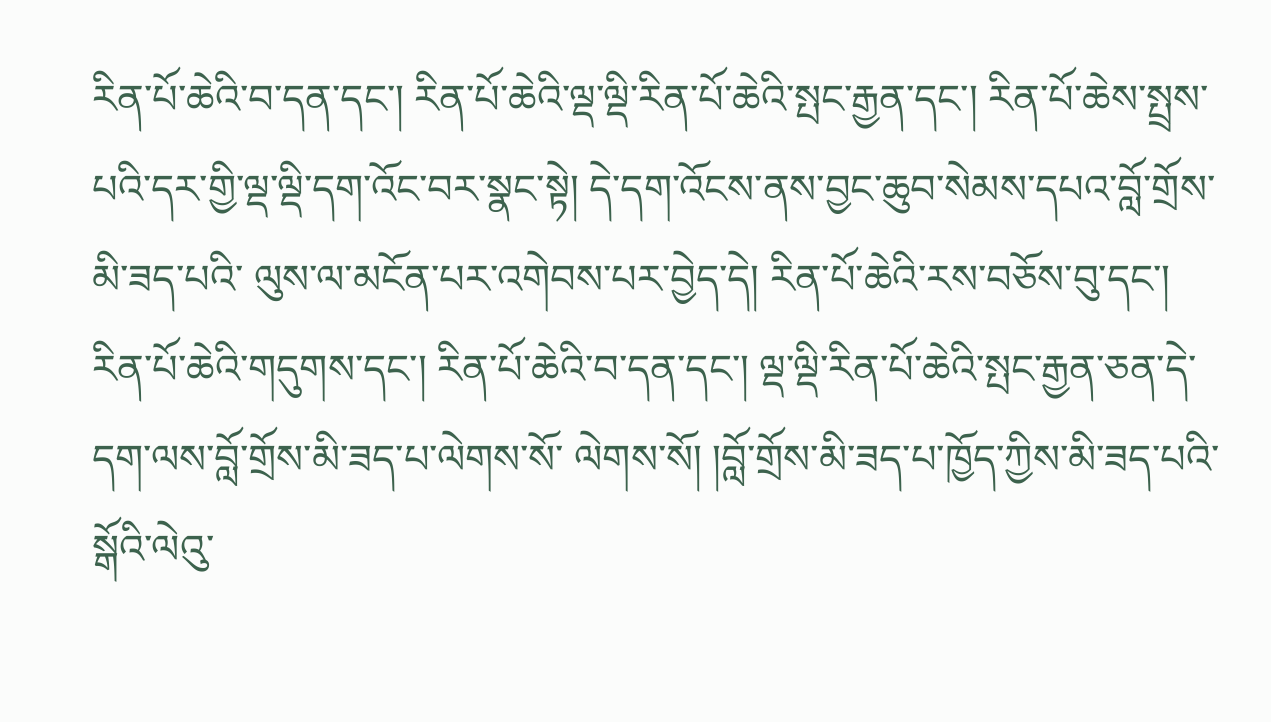རིན་པོ་ཆེའི་བ་དན་དང་། རིན་པོ་ཆེའི་ལྡ་ལྡི་རིན་པོ་ཆེའི་སྤང་རྒྱན་དང་། རིན་པོ་ཆེས་སྤྲས་པའི་དར་གྱི་ལྡ་ལྡི་དག་འོང་བར་སྣང་སྟེ། དེ་དག་འོངས་ནས་བྱང་ཆུབ་སེམས་དཔའ་བློ་གྲོས་མི་ཟད་པའི་ ལུས་ལ་མངོན་པར་འགེབས་པར་བྱེད་དེ། རིན་པོ་ཆེའི་རས་བཅོས་བུ་དང་། རིན་པོ་ཆེའི་གདུགས་དང་། རིན་པོ་ཆེའི་བ་དན་དང་། ལྡ་ལྡི་རིན་པོ་ཆེའི་སྤང་རྒྱན་ཅན་དེ་དག་ལས་བློ་གྲོས་མི་ཟད་པ་ལེགས་སོ་ ལེགས་སོ། །བློ་གྲོས་མི་ཟད་པ་ཁྱོད་ཀྱིས་མི་ཟད་པའི་སྒོའི་ལེའུ་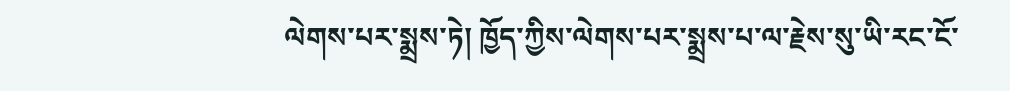ལེགས་པར་སྨྲས་ཏེ། ཁྱོད་ཀྱིས་ལེགས་པར་སྨྲས་པ་ལ་རྗེས་སུ་ཡི་རང་ངོ་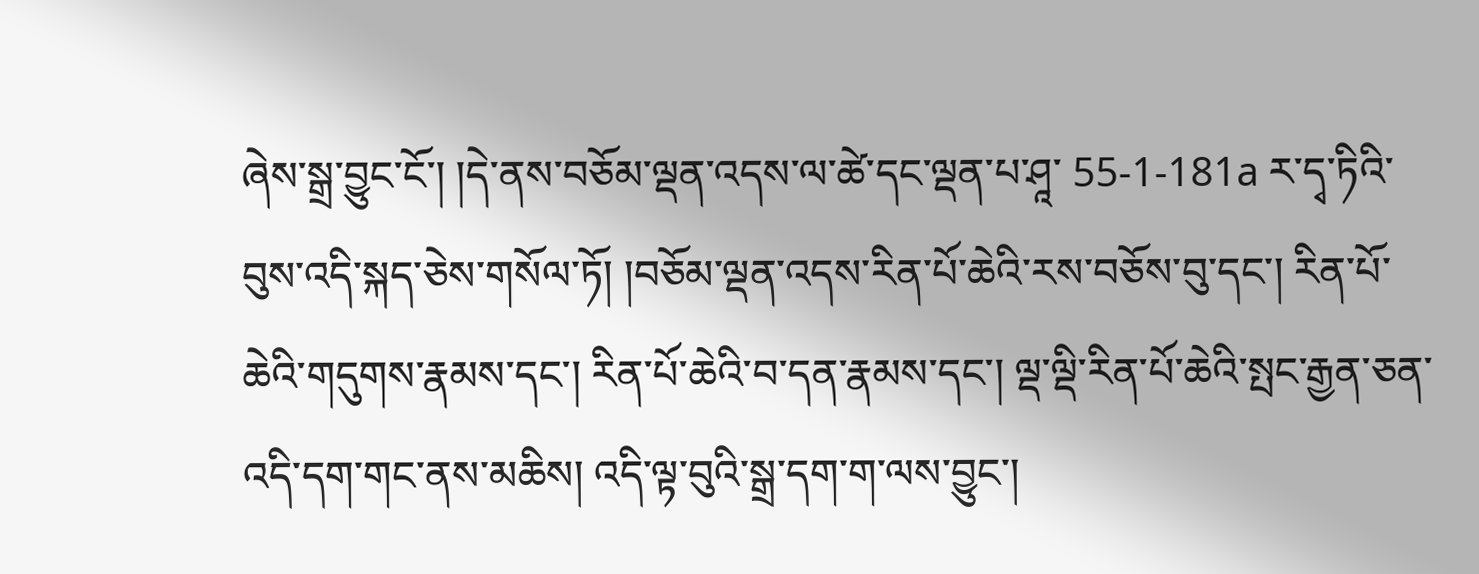ཞེས་སྒྲ་བྱུང་ངོ་། །དེ་ནས་བཅོམ་ལྡན་འདས་ལ་ཚེ་དང་ལྡན་པ་ཤཱ་ 55-1-181a ར་དྭ་ཏིའི་བུས་འདི་སྐད་ཅེས་གསོལ་ཏོ། །བཅོམ་ལྡན་འདས་རིན་པོ་ཆེའི་རས་བཅོས་བུ་དང་། རིན་པོ་ཆེའི་གདུགས་རྣམས་དང་། རིན་པོ་ཆེའི་བ་དན་རྣམས་དང་། ལྡ་ལྡི་རིན་པོ་ཆེའི་སྤང་རྒྱན་ཅན་འདི་དག་གང་ནས་མཆིས། འདི་ལྟ་བུའི་སྒྲ་དག་ག་ལས་བྱུང་།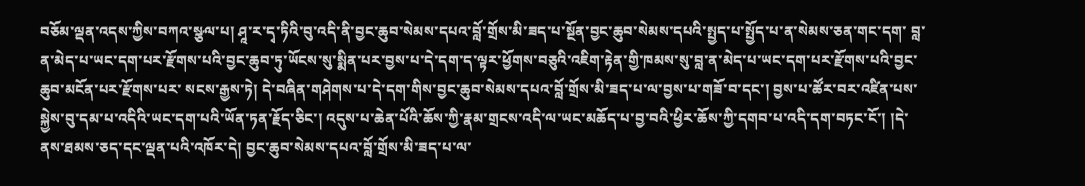བཅོམ་ལྡན་འདས་ཀྱིས་བཀའ་སྩལ་པ། ཤཱ་ར་དྭ་ཏིའི་བུ་འདི་ནི་བྱང་ཆུབ་སེམས་དཔའ་བློ་གྲོས་མི་ཟད་པ་སྔོན་བྱང་ཆུབ་སེམས་དཔའི་སྤྱད་པ་སྤྱོད་པ་ན་སེམས་ཅན་གང་དག་ བླ་ན་མེད་པ་ཡང་དག་པར་རྫོགས་པའི་བྱང་ཆུབ་ཏུ་ཡོངས་སུ་སྨིན་པར་བྱས་པ་དེ་དག་ད་ལྟར་ཕྱོགས་བཅུའི་འཇིག་རྟེན་གྱི་ཁམས་སུ་བླ་ན་མེད་པ་ཡང་དག་པར་རྫོགས་པའི་བྱང་ཆུབ་མངོན་པར་རྫོགས་པར་ སངས་རྒྱས་ཏེ། དེ་བཞིན་གཤེགས་པ་དེ་དག་གིས་བྱང་ཆུབ་སེམས་དཔའ་བློ་གྲོས་མི་ཟད་པ་ལ་བྱས་པ་གཟོ་བ་དང་། བྱས་པ་ཚོར་བར་འཛིན་པས་སྐྱེས་བུ་དམ་པ་འདིའི་ཡང་དག་པའི་ཡོན་ཏན་རྗོད་ཅིང་། འདུས་པ་ཆེན་པོའི་ཆོས་ཀྱི་རྣམ་གྲངས་འདི་ལ་ཡང་མཆོད་པ་བྱ་བའི་ཕྱིར་ཆོས་ཀྱི་དགབ་པ་འདི་དག་བཏང་ངོ་། །དེ་ནས་ཐམས་ཅད་དང་ལྡན་པའི་འཁོར་དེ། བྱང་ཆུབ་སེམས་དཔའ་བློ་གྲོས་མི་ཟད་པ་ལ་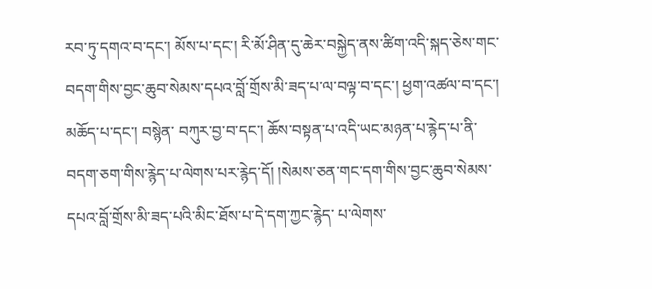རབ་ཏུ་དགའ་བ་དང་། མོས་པ་དང་། རི་མོ་ཤིན་དུ་ཆེར་བསྐྱེད་ནས་ཚིག་འདི་སྐད་ཅེས་གང་བདག་གིས་བྱང་ཆུབ་སེམས་དཔའ་བློ་གྲོས་མི་ཟད་པ་ལ་བལྟ་བ་དང་། ཕྱག་འཚལ་བ་དང་། མཆོད་པ་དང་། བསྙེན་ བཀུར་བྱ་བ་དང་། ཆོས་བསྟན་པ་འདི་ཡང་མཉན་པ་རྙེད་པ་ནི་བདག་ཅག་གིས་རྙེད་པ་ལེགས་པར་རྙེད་དོ། །སེམས་ཅན་གང་དག་གིས་བྱང་ཆུབ་སེམས་དཔའ་བློ་གྲོས་མི་ཟད་པའི་མིང་ཐོས་པ་དེ་དག་ཀྱང་རྙེད་ པ་ལེགས་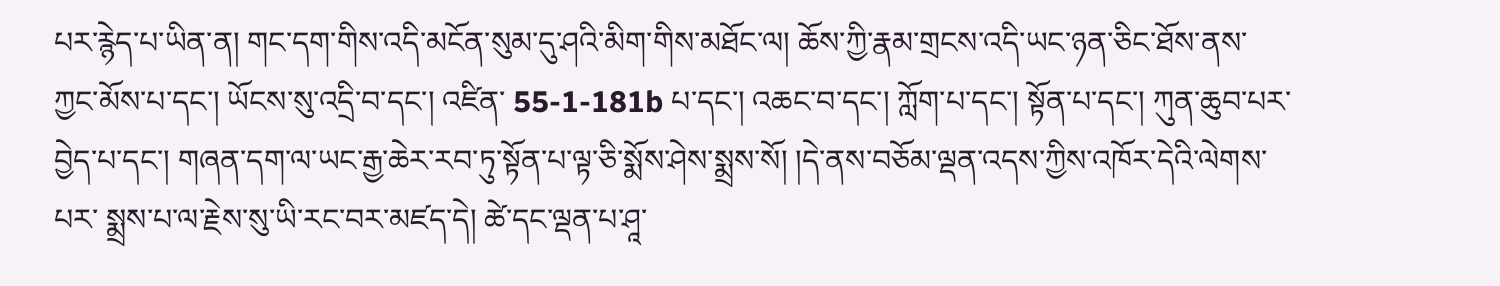པར་རྙེད་པ་ཡིན་ན། གང་དག་གིས་འདི་མངོན་སུམ་དུ་ཤའི་མིག་གིས་མཐོང་ལ། ཆོས་ཀྱི་རྣམ་གྲངས་འདི་ཡང་ཉན་ཅིང་ཐོས་ནས་ཀྱང་མོས་པ་དང་། ཡོངས་སུ་འདྲི་བ་དང་། འཛིན་ 55-1-181b པ་དང་། འཆང་བ་དང་། ཀློག་པ་དང་། སྟོན་པ་དང་། ཀུན་ཆུབ་པར་བྱེད་པ་དང་། གཞན་དག་ལ་ཡང་རྒྱ་ཆེར་རབ་ཏུ་སྟོན་པ་ལྟ་ཅི་སྨོས་ཤེས་སྨྲས་སོ། །དེ་ནས་བཅོམ་ལྡན་འདས་ཀྱིས་འཁོར་དེའི་ལེགས་པར་ སྨྲས་པ་ལ་རྗེས་སུ་ཡི་རང་བར་མཛད་དེ། ཚེ་དང་ལྡན་པ་ཤཱ་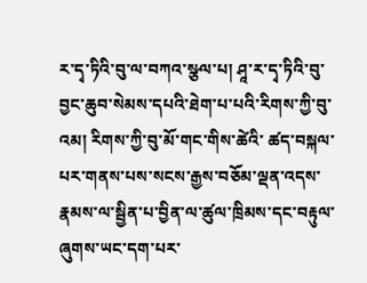ར་དྭ་ཏིའི་བུ་ལ་བཀའ་སྩལ་པ། ཤཱ་ར་དྭ་ཏིའི་བུ་བྱང་ཆུབ་སེམས་དཔའི་ཐེག་པ་པའི་རིགས་ཀྱི་བུ་འམ། རིགས་ཀྱི་བུ་མོ་གང་གིས་ཚེའི་ ཚད་བསྐལ་པར་གནས་པས་སངས་རྒྱས་བཅོམ་ལྡན་འདས་རྣམས་ལ་སྦྱིན་པ་བྱིན་ལ་ཚུལ་ཁྲིམས་དང་བརྟུལ་ཞུགས་ཡང་དག་པར་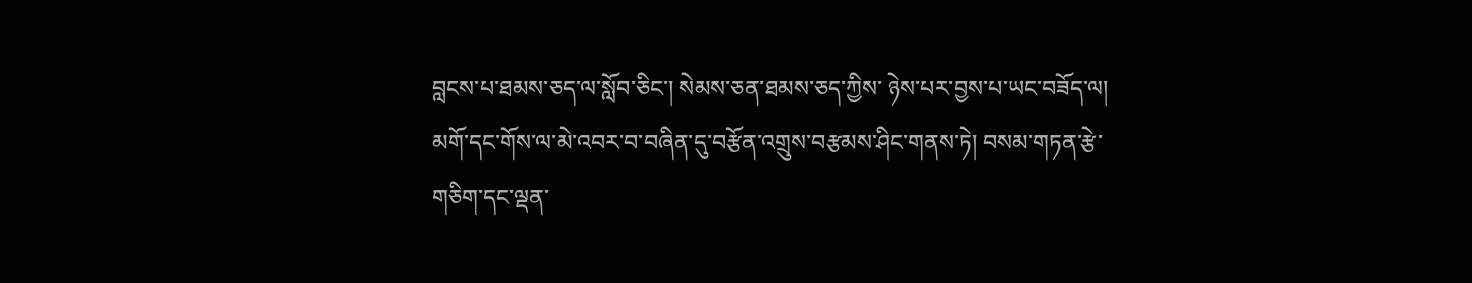བླངས་པ་ཐམས་ཅད་ལ་སློབ་ཅིང་། སེམས་ཅན་ཐམས་ཅད་ཀྱིས་ ཉེས་པར་བྱས་པ་ཡང་བཟོད་ལ། མགོ་དང་གོས་ལ་མེ་འབར་བ་བཞིན་དུ་བརྩོན་འགྲུས་བརྩམས་ཤིང་གནས་ཏེ། བསམ་གཏན་རྩེ་གཅིག་དང་ལྡན་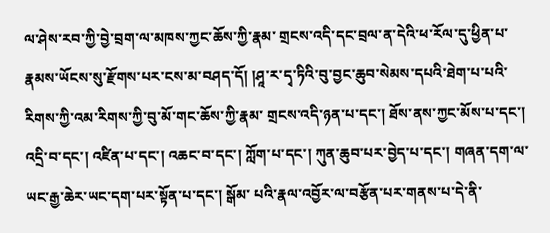ལ་ཤེས་རབ་ཀྱི་བྱེ་བྲག་ལ་མཁས་ཀྱང་ཆོས་ཀྱི་རྣམ་ གྲངས་འདི་དང་བྲལ་ན་དེའི་ཕ་རོལ་དུ་ཕྱིན་པ་རྣམས་ཡོངས་སུ་རྫོགས་པར་ངས་མ་བཤད་དོ། །ཤཱ་ར་དྭ་ཏིའི་བུ་བྱང་ཆུབ་སེམས་དཔའི་ཐེག་པ་པའི་རིགས་ཀྱི་འམ་རིགས་ཀྱི་བུ་མོ་གང་ཆོས་ཀྱི་རྣམ་ གྲངས་འདི་ཉན་པ་དང་། ཐོས་ནས་ཀྱང་མོས་པ་དང་། འདྲི་བ་དང་། འཛིན་པ་དང་། འཆང་བ་དང་། ཀློག་པ་དང་། ཀུན་ཆུབ་པར་བྱེད་པ་དང་། གཞན་དག་ལ་ཡང་རྒྱ་ཆེར་ཡང་དག་པར་སྟོན་པ་དང་། སྒོམ་ པའི་རྣལ་འབྱོར་ལ་བརྩོན་པར་གནས་པ་དེ་ནི་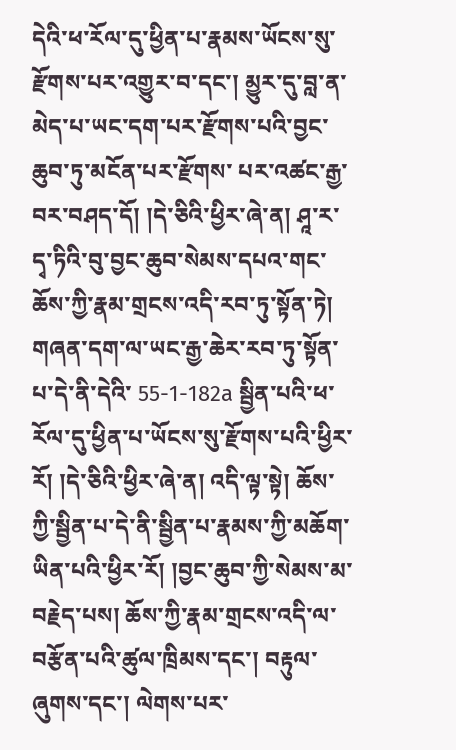དེའི་ཕ་རོལ་དུ་ཕྱིན་པ་རྣམས་ཡོངས་སུ་རྫོགས་པར་འགྱུར་བ་དང་། མྱུར་དུ་བླ་ན་མེད་པ་ཡང་དག་པར་རྫོགས་པའི་བྱང་ཆུབ་ཏུ་མངོན་པར་རྫོགས་ པར་འཚང་རྒྱ་བར་བཤད་དོ། །དེ་ཅིའི་ཕྱིར་ཞེ་ན། ཤཱ་ར་དྭ་ཏིའི་བུ་བྱང་ཆུབ་སེམས་དཔའ་གང་ཆོས་ཀྱི་རྣམ་གྲངས་འདི་རབ་ཏུ་སྟོན་ཏེ། གཞན་དག་ལ་ཡང་རྒྱ་ཆེར་རབ་ཏུ་སྟོན་པ་དེ་ནི་དེའི་ 55-1-182a སྦྱིན་པའི་ཕ་རོལ་དུ་ཕྱིན་པ་ཡོངས་སུ་རྫོགས་པའི་ཕྱིར་རོ། །དེ་ཅིའི་ཕྱིར་ཞེ་ན། འདི་ལྟ་སྟེ། ཆོས་ཀྱི་སྦྱིན་པ་དེ་ནི་སྦྱིན་པ་རྣམས་ཀྱི་མཆོག་ཡིན་པའི་ཕྱིར་རོ། །བྱང་ཆུབ་ཀྱི་སེམས་མ་བརྗེད་པས། ཆོས་ཀྱི་རྣམ་གྲངས་འདི་ལ་བརྩོན་པའི་ཚུལ་ཁྲིམས་དང་། བརྟུལ་ཞུགས་དང་། ལེགས་པར་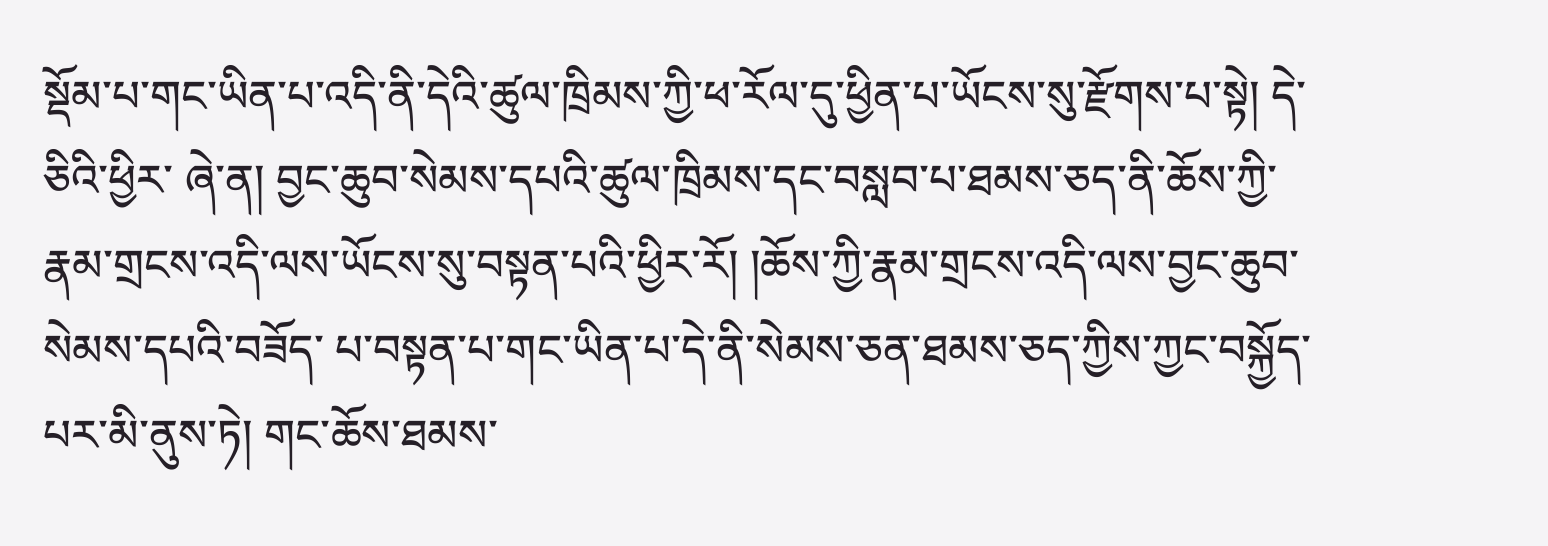སྡོམ་པ་གང་ཡིན་པ་འདི་ནི་དེའི་ཚུལ་ཁྲིམས་ཀྱི་ཕ་རོལ་དུ་ཕྱིན་པ་ཡོངས་སུ་རྫོགས་པ་སྟེ། དེ་ཅིའི་ཕྱིར་ ཞེ་ན། བྱང་ཆུབ་སེམས་དཔའི་ཚུལ་ཁྲིམས་དང་བསླབ་པ་ཐམས་ཅད་ནི་ཆོས་ཀྱི་རྣམ་གྲངས་འདི་ལས་ཡོངས་སུ་བསྟན་པའི་ཕྱིར་རོ། །ཆོས་ཀྱི་རྣམ་གྲངས་འདི་ལས་བྱང་ཆུབ་སེམས་དཔའི་བཟོད་ པ་བསྟན་པ་གང་ཡིན་པ་དེ་ནི་སེམས་ཅན་ཐམས་ཅད་ཀྱིས་ཀྱང་བསྐྱོད་པར་མི་ནུས་ཏེ། གང་ཆོས་ཐམས་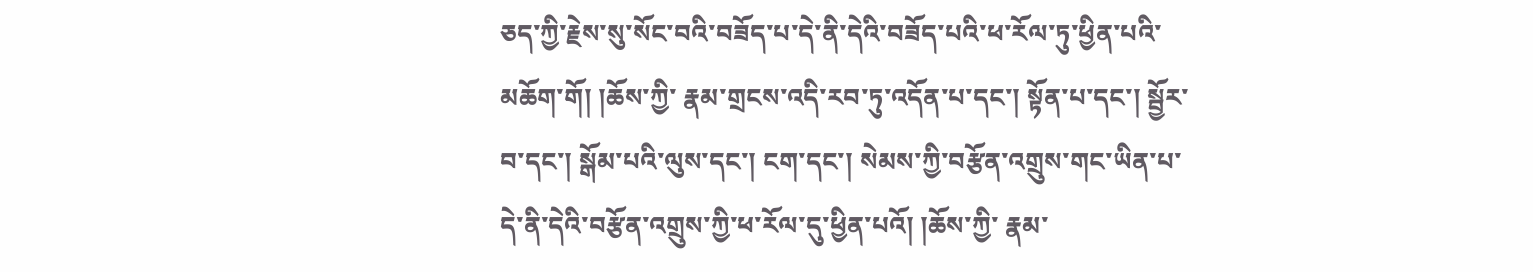ཅད་ཀྱི་རྗེས་སུ་སོང་བའི་བཟོད་པ་དེ་ནི་དེའི་བཟོད་པའི་ཕ་རོལ་ཏུ་ཕྱིན་པའི་མཆོག་གོ། །ཆོས་ཀྱི་ རྣམ་གྲངས་འདི་རབ་ཏུ་འདོན་པ་དང་། སྟོན་པ་དང་། སྦྱོར་བ་དང་། སྒོམ་པའི་ལུས་དང་། ངག་དང་། སེམས་ཀྱི་བརྩོན་འགྲུས་གང་ཡིན་པ་དེ་ནི་དེའི་བརྩོན་འགྲུས་ཀྱི་ཕ་རོལ་དུ་ཕྱིན་པའོ། །ཆོས་ཀྱི་ རྣམ་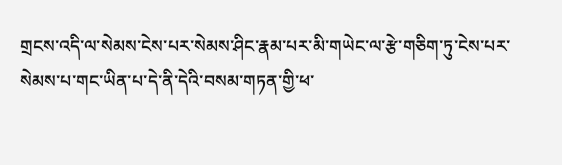གྲངས་འདི་ལ་སེམས་ངེས་པར་སེམས་ཤིང་རྣམ་པར་མི་གཡེང་ལ་རྩེ་གཅིག་ཏུ་ངེས་པར་སེམས་པ་གང་ཡིན་པ་དེ་ནི་དེའི་བསམ་གཏན་གྱི་ཕ་